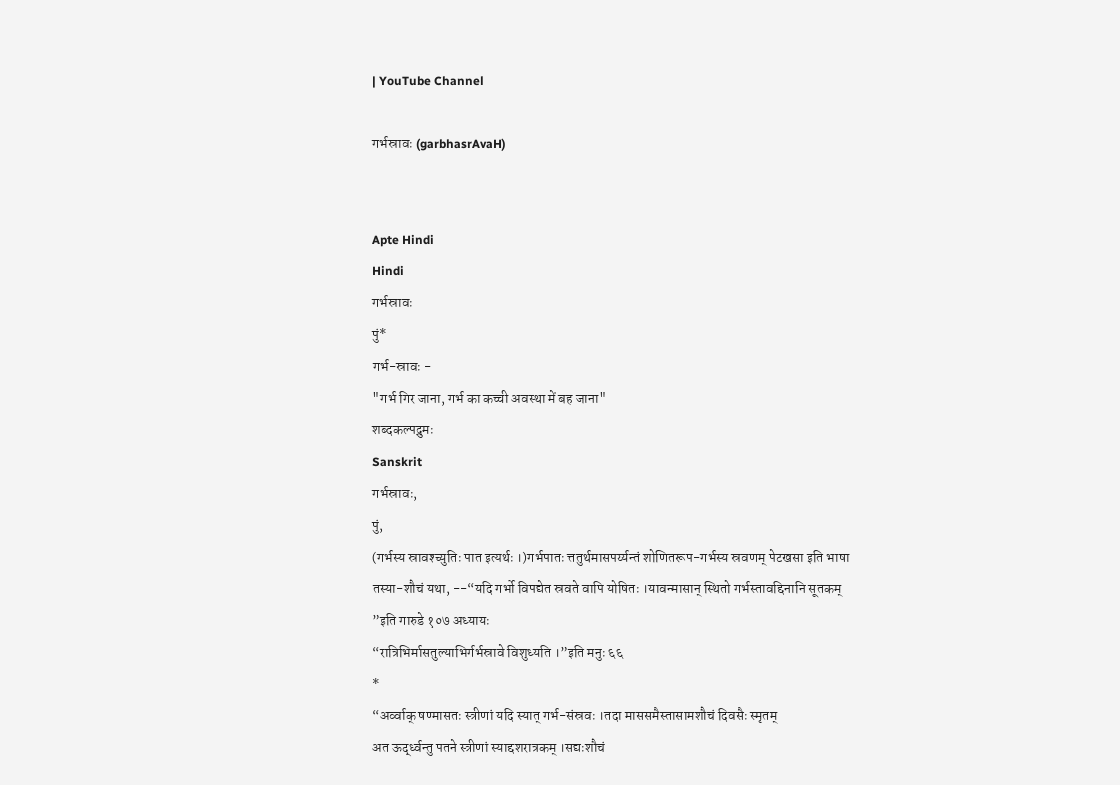| YouTube Channel

गर्भस्रावः (garbhasrAvaH)


Apte Hindi
Hindi
गर्भस्रावः
पुं*
गर्भ-स्रावः -
"गर्भ गिर जाना, गर्भ का कच्ची अवस्था में बह जाना"
शब्दकल्पद्रुमः
Sanskrit
गर्भस्रावः,
पुं,
(गर्भस्य स्रावश्च्युतिः पात इत्यर्थः ।)गर्भपातः त्ततुर्थमासपर्य्यन्तं शोणितरूप-गर्भस्य स्रवणम् पेटखसा इति भाषा
तस्या-शौचं यथा, --“यदि गर्भो विपद्येत स्रवते वापि योषितः ।यावन्मासान् स्थितो गर्भस्तावद्दिनानि सूतकम्
”इति गारुडे १०७ अध्यायः
“रात्रिभिर्मासतुल्याभिर्गर्भस्रावे विशुध्यति ।”इति मनुः ६६
*
“अर्व्वाक् षण्मासतः स्त्रीणां यदि स्यात् गर्भ-संस्रवः ।तदा माससमैस्तासामशौचं दिवसैः स्मृतम्
अत ऊर्द्ध्वन्तु पतने स्त्रीणां स्याद्दशरात्रकम् ।सद्यःशौचं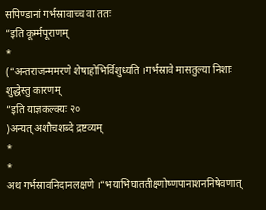सपिण्डानां गर्भस्रावाच्च वा ततः
”इति कूर्म्मपूराणम्
*
(“अन्तराजन्ममरणे शेषाहोभिर्विशुध्यति ।गर्भस्रावे मासतुल्या निशाः शुद्धेस्तु कारणम्
”इति याज्ञकल्क्यः २०
)अन्यत् अशौचशब्दे द्रष्टव्यम्
*
*
अथ गर्भस्रावनिदानलक्षणे ।“भयाभिघाततीक्ष्णोष्णपानाशननिषेवणात्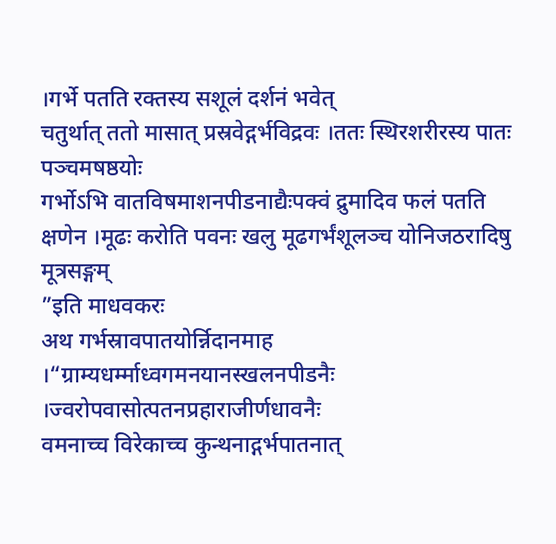।गर्भे पतति रक्तस्य सशूलं दर्शनं भवेत्
चतुर्थात् ततो मासात् प्रस्रवेद्गर्भविद्रवः ।ततः स्थिरशरीरस्य पातः पञ्चमषष्ठयोः
गर्भोऽभि वातविषमाशनपीडनाद्यैःपक्वं द्रुमादिव फलं पतति क्षणेन ।मूढः करोति पवनः खलु मूढगर्भंशूलञ्च योनिजठरादिषु मूत्रसङ्गम्
”इति माधवकरः
अथ गर्भस्रावपातयोर्न्निदानमाह ।“ग्राम्यधर्म्माध्वगमनयानस्खलनपीडनैः ।ज्वरोपवासोत्पतनप्रहाराजीर्णधावनैः
वमनाच्च विरेकाच्च कुन्थनाद्गर्भपातनात्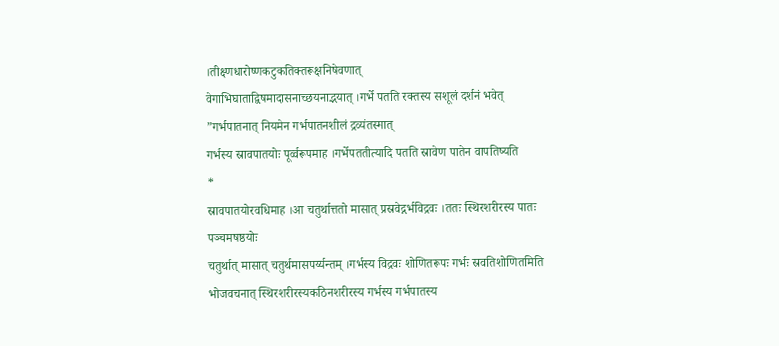।तीक्ष्णधारोष्णकटुकतिक्तरूक्षनिषेवणात्
वेगाभिघाताद्विषमादासनाच्छयनाद्भयात् ।गर्भे पतति रक्तस्य सशूलं दर्शनं भवेत्
”गर्भपातनात् नियमेन गर्भपातनशीलं द्रव्यंतस्मात्
गर्भस्य स्रावपातयोः पूर्व्वरूपमाह ।गर्भेपततीत्यादि पतति स्रावेण पातेन वापतिष्यति
*
स्रावपातयोरवधिमाह ।आ चतुर्थात्ततो मासात् प्रस्रवेद्गर्भविद्रवः ।ततः स्थिरशरीरस्य पातः पञ्चमषष्ठयोः
चतुर्थात् मासात् चतुर्थमासपर्य्यन्तम् ।गर्भस्य विद्रवः शोणितरूपः गर्भः स्रवतिशोणितमिति भोजवचनात् स्थिरशरीरस्यकठिनशरीरस्य गर्भस्य गर्भपातस्य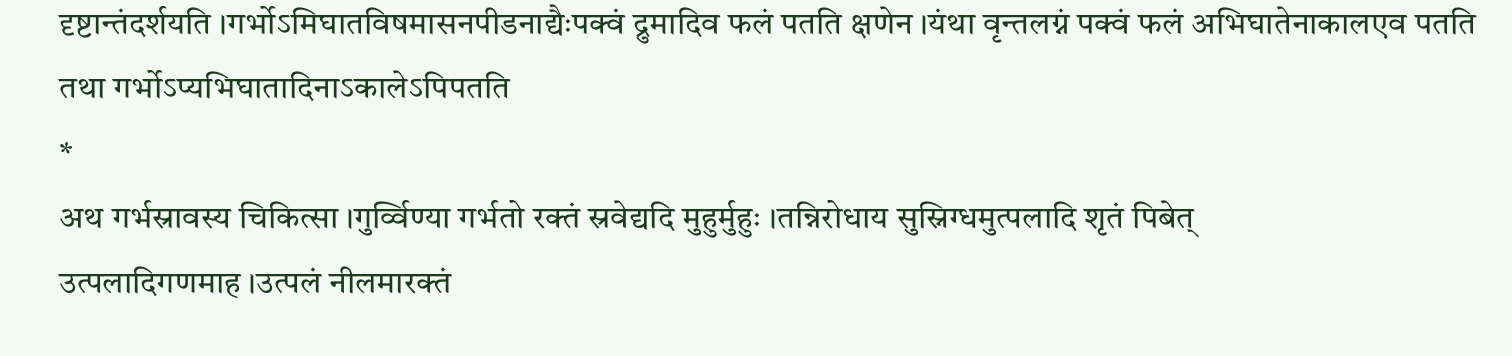दृष्टान्तंदर्शयति ।गर्भोऽमिघातविषमासनपीडनाद्यैःपक्वं द्रुमादिव फलं पतति क्षणेन ।यंथा वृन्तलग्नं पक्वं फलं अभिघातेनाकालएव पतति तथा गर्भोऽप्यभिघातादिनाऽकालेऽपिपतति
*
अथ गर्भस्रावस्य चिकित्सा ।गुर्व्विण्या गर्भतो रक्तं स्रवेद्यदि मुहुर्मुहुः ।तन्निरोधाय सुस्निग्धमुत्पलादि शृतं पिबेत्
उत्पलादिगणमाह ।उत्पलं नीलमारक्तं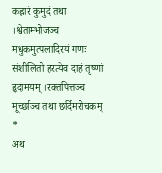कह्लारं कुमुदं तथा ।श्वेताम्भोजञ्च मधुकमुत्पलादिरयं गणः
संशीलितो हरत्येव दाहं तृष्णां हृदामयम् ।रक्तपित्तञ्च मूर्च्छाञ्च तथा छर्दिमरोचकम्
*
अथ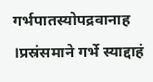गर्भपातस्योपद्रवानाह ।प्रस्रंसमाने गर्भे स्याद्दाहं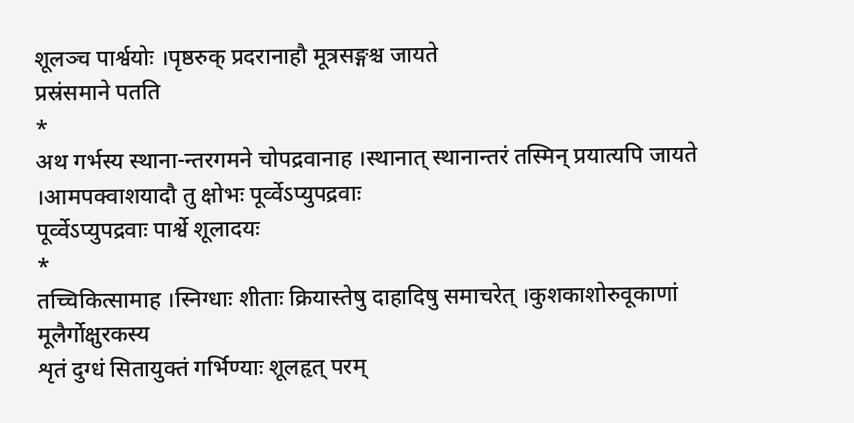शूलञ्च पार्श्वयोः ।पृष्ठरुक् प्रदरानाहौ मूत्रसङ्गश्च जायते
प्रस्रंसमाने पतति
*
अथ गर्भस्य स्थाना-न्तरगमने चोपद्रवानाह ।स्थानात् स्थानान्तरं तस्मिन् प्रयात्यपि जायते ।आमपक्वाशयादौ तु क्षोभः पूर्व्वेऽप्युपद्रवाः
पूर्व्वेऽप्युपद्रवाः पार्श्वे शूलादयः
*
तच्चिकित्सामाह ।स्निग्धाः शीताः क्रियास्तेषु दाहादिषु समाचरेत् ।कुशकाशोरुवूकाणां मूलैर्गोक्षुरकस्य
शृतं दुग्धं सितायुक्तं गर्भिण्याः शूलहृत् परम्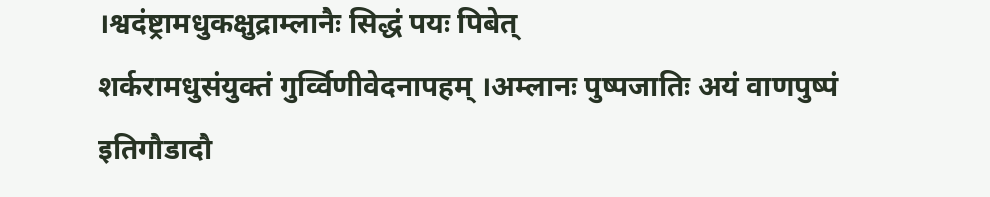।श्वदंष्ट्रामधुकक्षुद्राम्लानैः सिद्धं पयः पिबेत्
शर्करामधुसंयुक्तं गुर्व्विणीवेदनापहम् ।अम्लानः पुष्पजातिः अयं वाणपुष्पं इतिगौडादौ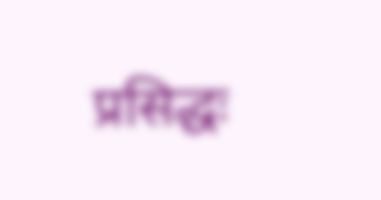प्रसिद्धः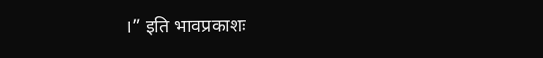।” इति भावप्रकाशः